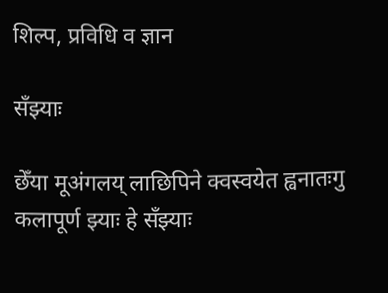शिल्प, प्रविधि व ज्ञान

सँझ्याः

छेँया मूअंगलय् लाछिपिने क्वस्वयेत ह्वनातःगु कलापूर्ण झ्याः हे सँझ्याः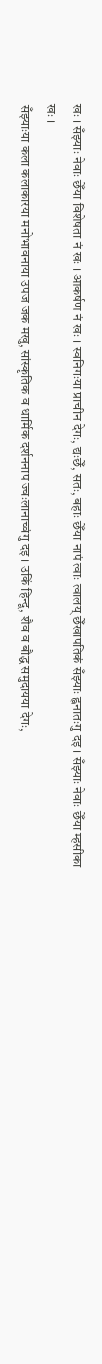खः । सँझ्याः नेवाः छेँया विशेषता नं खः । आकर्षण नं खः । स्वनिगःया प्राचीन देगः, द्यःछेँ, सतः, बहाः छेँया नापं त्वाः त्वालय् छेँखापतिकं सँझ्याः ह्वनातःगु दइ । सँझ्याः नेवाः छेँया म्हसीका खः ।
सँझ्याःया कला कलाकारया मनोभावनाया उपज जक मखु, सांस्कृतिक व धार्मिक दर्शननाप ज्वःलानाच्वंगु दइ । उकिं हिन्दू, शैव व बौद्ध समुदायया देगः,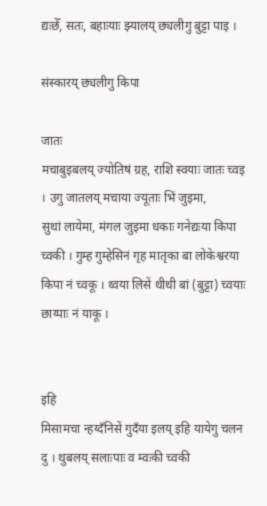द्यःछेँ, सतः, बहाःयाः झ्यालय् छ्यलीगु बुट्टा पाइ ।

संस्कारय् छ्यलीगु किपा

जातः
मचाबुइबलय् ज्योतिषं ग्रह, राशि स्वयाः जातः च्वइ । उगु जातलय् मचाया ज्यूताः भिं जुइमा,
सुथां लायेमा, मंगल जुइमा धकाः गनेद्यःया किपा च्वकी । गुम्ह गुम्हेसिनं गृह मातृका बा लोकेश्वरया किपा नं च्वकू । थ्वया लिसें थीथी बां (बुट्टा) च्वयाः छाय्पाः नं याकू ।


इहि
मिसामचा न्हय्दँनिसें गुदँया इलय् इहि यायेगु चलन दु । थुबलय् सलाःपाः व म्वःकी च्वकी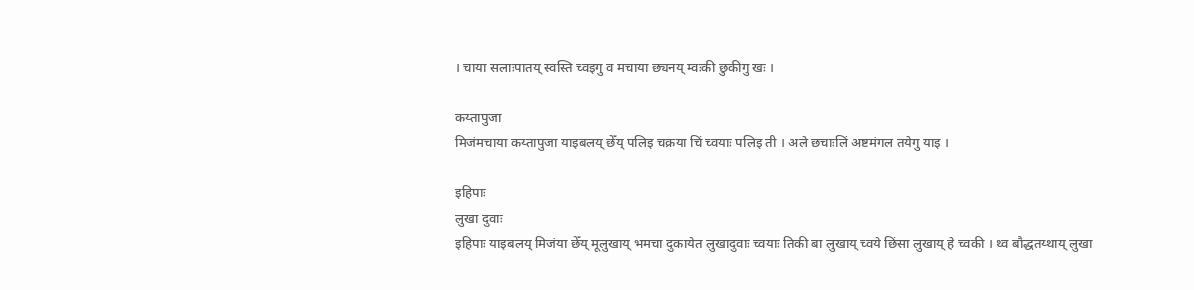। चाया सलाःपातय् स्वस्ति च्वइगु व मचाया छ्यनय् म्वःकी छुकीगु खः ।

कय्तापुजा
मिजंमचाया कय्तापुजा याइबलय् छेँय् पलिइ चक्रया चिं च्वयाः पलिइ ती । अले छचाःलिं अष्टमंगल तयेगु याइ ।

इहिपाः
लुखा दुवाः
इहिपाः याइबलय् मिजंया छेँय् मूलुखाय् भमचा दुकायेत लुखादुवाः च्वयाः तिकी बा लुखाय् च्वये छिंसा लुखाय् हे च्वकी । थ्व बौद्धतय्थाय् लुखा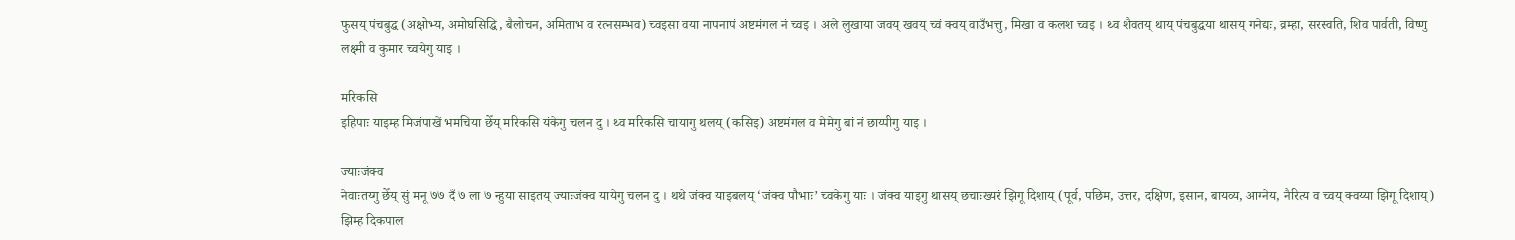फुसय् पंचबुद्ध (अक्षोभ्य, अमोघसिद्धि, बैलोचन, अमिताभ व रत्नसम्भव) च्वइसा वया नापनापं अष्टमंगल नं च्वइ । अले लुखाया जवय् खवय् च्वं क्वय् वाउँभत्तु, मिखा व कलश च्वइ । थ्व शैवतय् थाय् पंचबुद्धया थासय् गनेद्यः, व्रम्हा, सरस्वति, शिव पार्वती, विष्णु लक्ष्मी व कुमार च्वयेगु याइ ।

मरिकसि
इहिपाः याइम्ह मिजंपाखें भमचिया छेँय् मरिकसि यंकेगु चलन दु । थ्व मरिकसि चायागु थलय् (कसिइ) अष्टमंगल व मेमेगु बां नं छाय्पीगु याइ ।

ज्याःजंक्व
नेवाःतय्गु छेँय् सुं मनू ७७ दँ ७ ला ७ न्हुया साइतय् ज्याःजंक्व यायेगु चलन दु । थथे जंक्व याइबलय् ‘जंक्व पौभाः’ च्वकेगु याः । जंक्व याइगु थासय् छचाःख्यरं झिगू दिशाय् (पूर्व, पछिम, उत्तर, दक्षिण, इसान, बायव्य, आग्नेय, नैरित्य व च्वय् क्वय्या झिगू दिशाय्) झिम्ह दिकपाल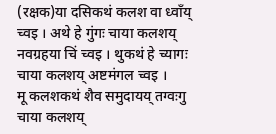(रक्षक)या दसिकथं कलश वा ध्वाँय् च्वइ । अथे हे गुंगः चाया कलशय् नवग्रहया चिं च्वइ । थुकथं हे च्यागः चाया कलशय् अष्टमंगल च्वइ ।
मू कलशकथं शैव समुदायय् तग्वःगु चाया कलशय्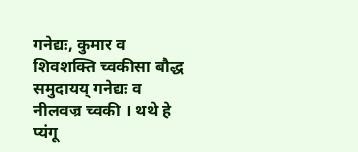गनेद्यः, कुमार व शिवशक्ति च्वकीसा बौद्ध समुदायय् गनेद्यः व नीलवज्र च्वकी । थथे हे प्यंगू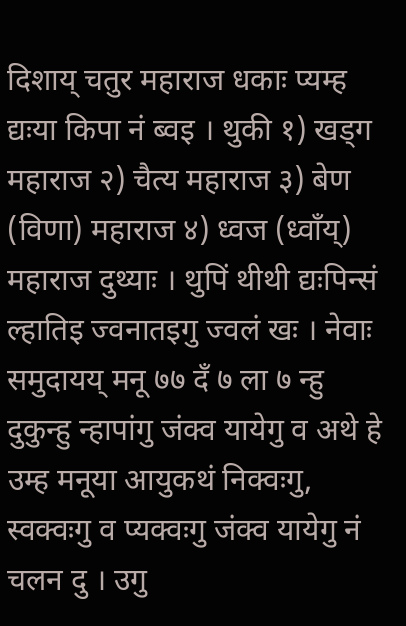दिशाय् चतुर महाराज धकाः प्यम्ह द्यःया किपा नं ब्वइ । थुकी १) खड्ग महाराज २) चैत्य महाराज ३) बेण (विणा) महाराज ४) ध्वज (ध्वाँय्) महाराज दुथ्याः । थुपिं थीथी द्यःपिन्सं ल्हातिइ ज्वनातइगु ज्वलं खः । नेवाः समुदायय् मनू ७७ दँ ७ ला ७ न्हु दुकुन्हु न्हापांगु जंक्व यायेगु व अथे हे उम्ह मनूया आयुकथं निक्वःगु, स्वक्वःगु व प्यक्वःगु जंक्व यायेगु नं चलन दु । उगु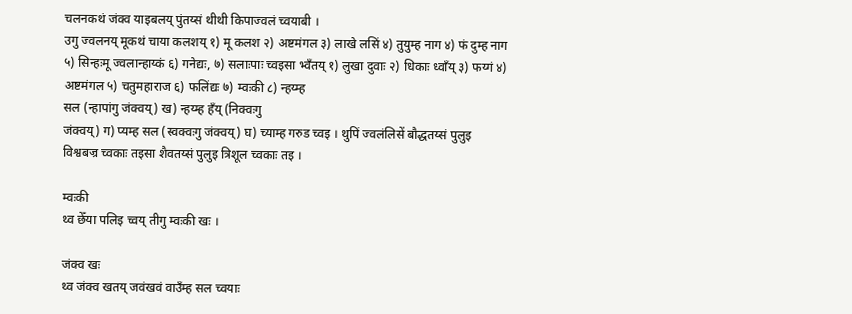चलनकथं जंक्व याइबलय् पुंतय्सं थीथी किपाज्वलं च्वयाबी ।
उगु ज्वलनय् मूकथं चाया कलशय् १) मू कलश २) अष्टमंगल ३) लाखे लसिं ४) तुयुम्ह नाग ४) फं दुम्ह नाग ५) सिन्हःमू ज्वलान्हाय्कं ६) गनेद्यः, ७) सलाःपाः च्वइसा भ्वँतय् १) लुखा दुवाः २) धिकाः ध्वाँय् ३) फय्गं ४) अष्टमंगल ५) चतुमहाराज ६) फलिंद्यः ७) म्वःकी ८) न्हय्म्ह
सल (न्हापांगु जंक्वय्) ख) न्हय्म्ह हँय् (निक्वःगु
जंक्वय्) ग) प्यम्ह सल (स्वक्वःगु जंक्वय्) घ) च्याम्ह गरुड च्वइ । थुपिं ज्वलंलिसें बौद्धतय्सं पुलुइ विश्वबज्र च्वकाः तइसा शैवतय्सं पुलुइ त्रिशूल च्वकाः तइ ।

म्वःकी
थ्व छेँया पलिइ च्वय् तीगु म्वःकी खः ।

जंक्व खः
थ्व जंक्व खतय् जवंखवं वाउँम्ह सल च्वयाः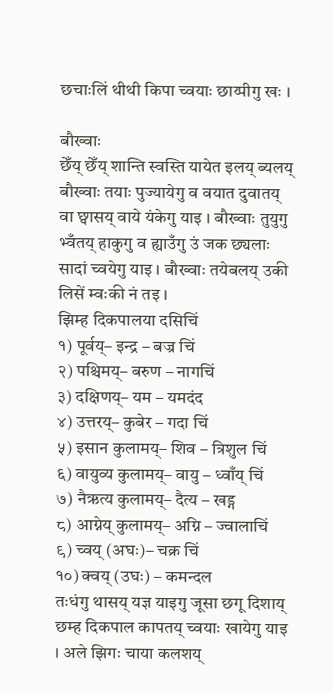छचाःलिं थीथी किपा च्वयाः छाय्पीगु खः ।

बौख्वाः
छेँय् छेँय् शान्ति स्वस्ति यायेत इलय् ब्यलय् बौख्वाः तयाः पुज्यायेगु व वयात दुवातय् वा छ्वासय् वाये यंकेगु याइ । बौख्वाः तुयुगु भ्वँतय् हाकुगु व ह्याउँगु उं जक छ्यलाः सादां च्वयेगु याइ । बौख्वाः तयेबलय् उकी लिसें म्वःकी नं तइ ।
झिम्ह दिकपालया दसिचिं
१) पूर्वय्– इन्द्र – बज्र चिं
२) पश्चिमय्– बरुण – नागचिं
३) दक्षिणय्– यम – यमदंद
४) उत्तरय्– कुबेर – गदा चिं
५) इसान कुलामय्– शिव – त्रिशुल चिं
६) वायुव्य कुलामय्– वायु – ध्वाँय् चिं
७) नैऋत्य कुलामय्– दैत्य – खड्ग
८) आग्नेय् कुलामय्– अग्नि – ज्वालाचिं
९) च्वय् (अघः)– चक्र चिं
१०) क्वय् (उघः) – कमन्दल
तःधंगु थासय् यज्ञ याइगु जूसा छगू दिशाय् छम्ह दिकपाल कापतय् च्वयाः खायेगु याइ । अले झिगः चाया कलशय्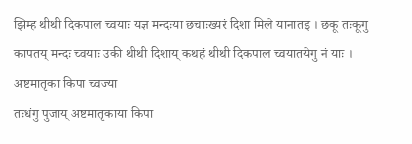झिम्ह थीथी दिकपाल च्वयाः यज्ञ मन्दःया छचाःख्यरं दिशा मिले यानातइ । छकू तःकूगु कापतय् मन्दः च्वयाः उकी थीथी दिशाय् कथहं थीथी दिकपाल च्वयातयेगु नं याः ।
अष्टमातृका किपा च्वज्या
तःधंगु पुजाय् अष्टमातृकाया किपा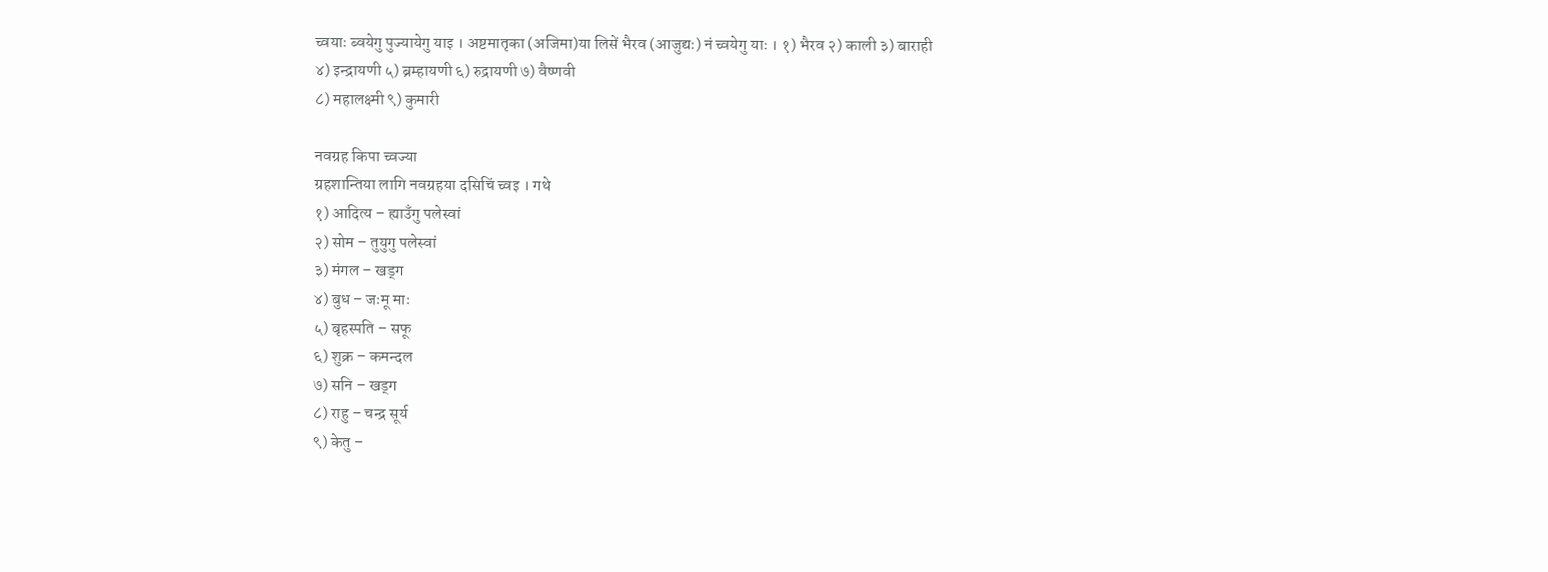च्वयाः ब्वयेगु पुज्यायेगु याइ । अष्टमातृका (अजिमा)या लिसें भैरव (आजुद्यः) नं च्वयेगु याः । १) भैरव २) काली ३) बाराही ४) इन्द्रायणी ५) ब्रम्हायणी ६) रुद्रायणी ७) वैष्णवी
८) महालक्ष्मी ९) कुमारी

नवग्रह किपा च्वज्या
ग्रहशान्तिया लागि नवग्रहया दसिचिं च्वइ । गथे
१) आदित्य – ह्याउँगु पलेस्वां
२) सोम – तुयुगु पलेस्वां
३) मंगल – खड्ग
४) बुध – जःमू माः
५) बृहस्पति – सफू
६) शुक्र – कमन्दल
७) सनि – खड्ग
८) राहु – चन्द्र सूर्य
९) केतु –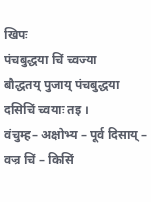खिपः
पंचबुद्धया चिं च्वज्या
बौद्धतय् पुजाय् पंचबुद्धया दसिचिं च्वयाः तइ ।
वंचुम्ह– अक्षोभ्य – पूर्व दिसाय् – वज्र चिं – किसिं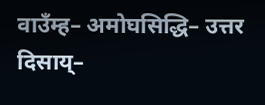वाउँम्ह– अमोघसिद्धि– उत्तर दिसाय्–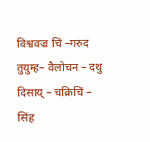विश्ववज्र चिं –गरुद
तुयुम्ह– वैलोचन – दथु दिसाय् – चक्रिचिं – सिंह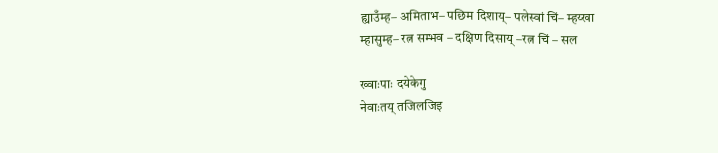ह्याउँम्ह– अमिताभ– पछिम दिशाय्– पलेस्वां चिं– म्हय्खा
म्हासुम्ह– रत्न सम्भव – दक्षिण दिसाय् –रत्न चिं – सल

ख्वाःपाः दयेकेगु
नेवाःतय् तजिलजिइ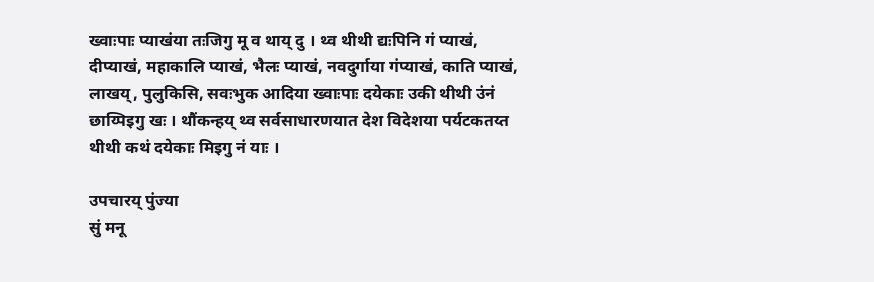ख्वाःपाः प्याखंया तःजिगु मू व थाय् दु । थ्व थीथी द्यःपिनि गं प्याखं, दीप्याखं, महाकालि प्याखं, भैलः प्याखं, नवदुर्गाया गंप्याखं, काति प्याखं, लाखय्, पुलुकिसि, सवःभुक आदिया ख्वाःपाः दयेकाः उकी थीथी उंनं छाय्पिइगु खः । थौंकन्हय् थ्व सर्वसाधारणयात देश विदेशया पर्यटकतय्त थीथी कथं दयेकाः मिइगु नं याः ।

उपचारय् पुंज्या
सुं मनू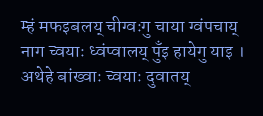म्हं मफइबलय् चीग्वःगु चाया ग्वंपचाय् नाग च्वयाः ध्वंप्वालय् पुँइ हायेगु याइ । अथेहे बांख्वाः च्वयाः दुवातय्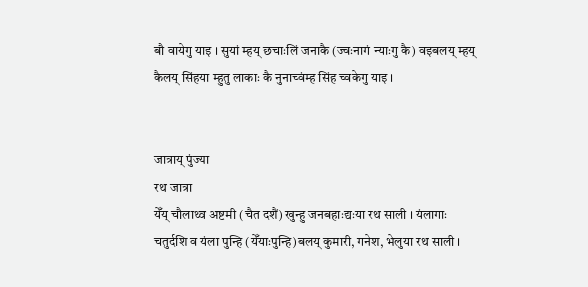बौ वायेगु याइ । सुयां म्हय् छचाःलिं जनाकै (ज्वःनागं न्याःगु कै) वइबलय् म्हय् कैलय् सिंहया म्हुतु लाकाः कै नुनाच्वंम्ह सिंह च्वकेगु याइ ।


जात्राय् पुंज्या
रथ जात्रा
येँय् चौलाथ्व अष्टमी (चैत दशैं) खुन्हु जनबहाःद्यःया रथ साली । यंलागाः चतुर्दशि व यंला पुन्हि (येँयाःपुन्हि)बलय् कुमारी, गनेश, भेलुया रथ साली ।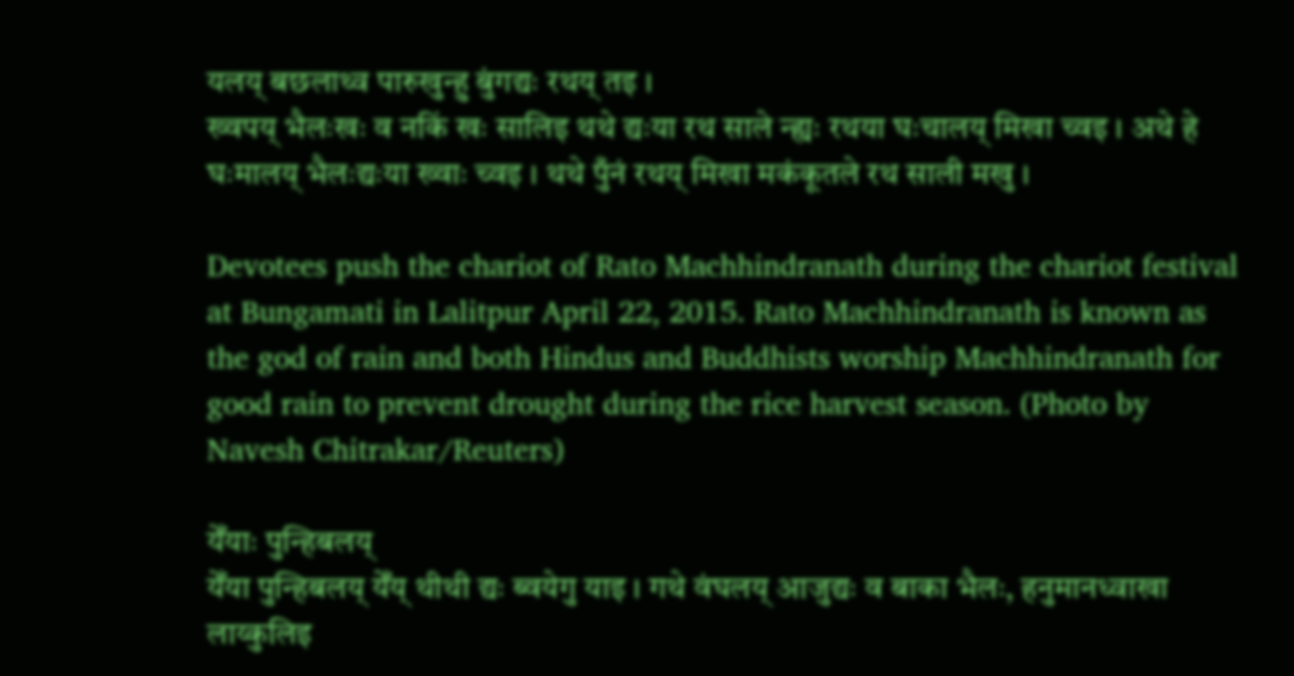यलय् बछलाथ्व पारुखुन्हु बुंगद्यः रथय् तइ ।
ख्वपय् भैलःखः व नकिं खः सालिइ थथे द्यःया रथ साले न्ह्यः रथया घःचालय् मिखा च्वइ । अथे हे घःमालय् भैलःद्यःया ख्वाः च्वइ । थथे पुँनं रथय् मिखा मकंकूतले रथ साली मखु ।

Devotees push the chariot of Rato Machhindranath during the chariot festival at Bungamati in Lalitpur April 22, 2015. Rato Machhindranath is known as the god of rain and both Hindus and Buddhists worship Machhindranath for good rain to prevent drought during the rice harvest season. (Photo by Navesh Chitrakar/Reuters)

येँयाः पुन्हिबलय्
येँया पुन्हिबलय् येँय् थीथी द्यः ब्वयेगु याइ । गथे वंघलय् आजुद्यः व बाका भैलः, हनुमानध्वाखा लाय्कुलिइ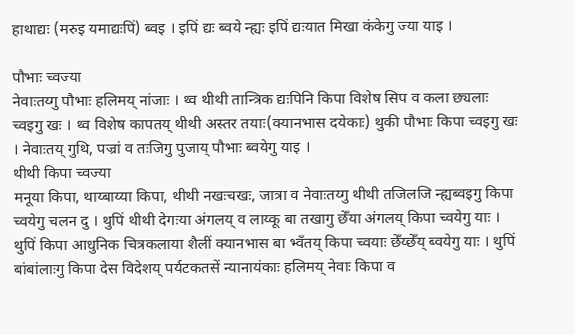हाथाद्यः (मरुइ यमाद्यःपिं) ब्वइ । इपिं द्यः ब्वये न्ह्यः इपिं द्यःयात मिखा कंकेगु ज्या याइ ।

पौभाः च्वज्या
नेवाःतय्गु पौभाः हलिमय् नांजाः । थ्व थीथी तान्त्रिक द्यःपिनि किपा विशेष सिप व कला छ्यलाः च्वइगु खः । थ्व विशेष कापतय् थीथी अस्तर तयाः(क्यानभास दयेकाः) थुकी पौभाः किपा च्वइगु खः । नेवाःतय् गुथि, पज्रां व तःजिगु पुजाय् पौभाः ब्वयेगु याइ ।
थीथी किपा च्वज्या
मनूया किपा, थाय्बाय्या किपा, थीथी नखःचखः, जात्रा व नेवाःतय्गु थीथी तजिलजि न्ह्यब्वइगु किपा च्वयेगु चलन दु । थुपिं थीथी देगःया अंगलय् व लाय्कू बा तखागु छेँया अंगलय् किपा च्वयेगु याः ।
थुपिं किपा आधुनिक चित्रकलाया शैलीं क्यानभास बा भ्वँतय् किपा च्वयाः छेँय्छेँय् ब्वयेगु याः । थुपिं बांबांलाःगु किपा देस विदेशय् पर्यटकतसें न्यानायंकाः हलिमय् नेवाः किपा व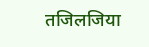तजिलजिया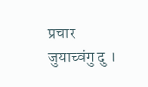प्रचार जुयाच्वंगु दु ।